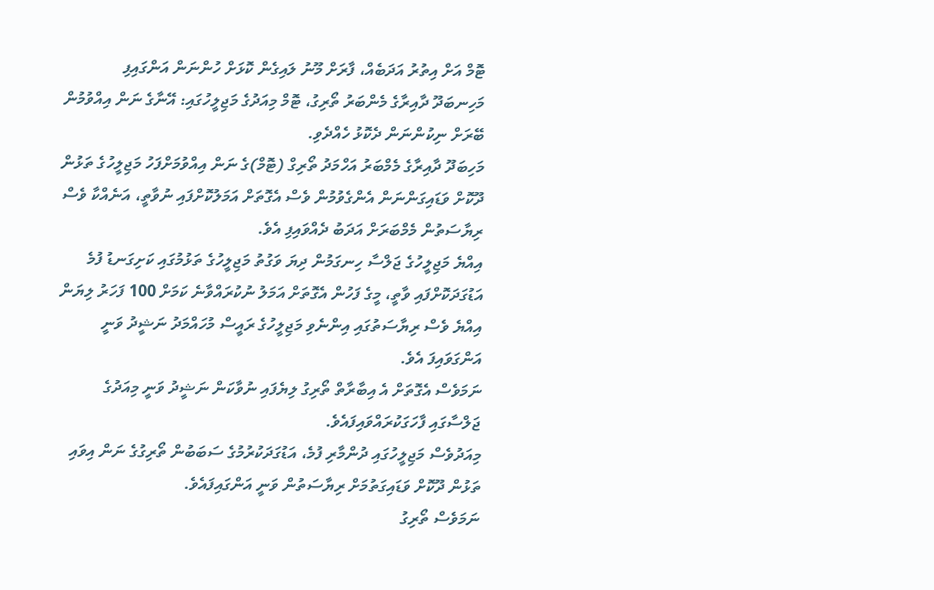ޓޮމް އަށް އިތުރު އަދަބެއް، ފާރަށް މޫނު ލައިގެން ކޮޅަށް ހުންނަން އަންގައިފި
މަހިނބަދޫ ދާއިރާގެ މެންބަރު ތޯރިގު، ޓޮމް މިއަދުގެ މަޖިލީހުގައި: އޭނާގެ ނަން އިއްވުމުން ބޭރަށް ނިކުންނަން ދެކޮޅު ހެއްދެވި.
މަހިބަދޫ ދާއިރާގެ މެމްބަރު އަހްމަދު ތޯރިގް (ޓޮމް)ގެ ނަން އިއްވުމަށްފަހު މަޖިލީހުގެ ތަޅުން ދޫކޮށް ވަޑައިގަންނަން އެންގެވުމުން ވެސް އެގޮތަށް އަމަލުކޮށްފައި ނުވާތީ، އަނެއްކާ ވެސް ރިޔާސަތުން މެމްބަރަށް އަދަބު ދެއްވައިފި އެވެ.
އިއްޔެ މަޖިލީހުގެ ޖަލްސާ ހިނގަމުން ދިޔަ ވަގުތު މަޖިލީހުގެ ތަޅުމުގައި ކަށިގަނޑު ފުމެ އަޑުގަދަކޮށްފައި ވާތީ، މީގެ ފަހުން އެގޮތަށް އަމަލު ނުކުރައްވާނެ ކަމަށް 100 ފަހަރު ލިޔަން އިއްޔެ ވެސް ރިޔާސަތުގައި އިންނެވި މަޖިލީހުގެ ރައީސް މުހައްމަދު ނަޝީދު ވަނީ އަންގަވައިފަ އެވެ.
ނަމަވެސް އެގޮތަށް އެ އިބާރާތް ތޯރިގު ލިޔެފައި ނުވާކަން ނަޝީދު ވަނީ މިއަދުގެ ޖަލްސާގައި ފާހަގަކުރައްވައިފައެވެ.
މިއަދުވެސް މަޖިލީހުގައި ދުންމާރި ފުމެ، އަޑުގަދަކުރުމުގެ ސަބަބުން ތޯރިގުގެ ނަން އިވައި ތަޅުން ދޫކޮށް ވަޑައިގަތުމަށް ރިޔާސަތުން ވަނީ އަންގައިފައެވެ.
ނަމަވެސް ތޯރިގު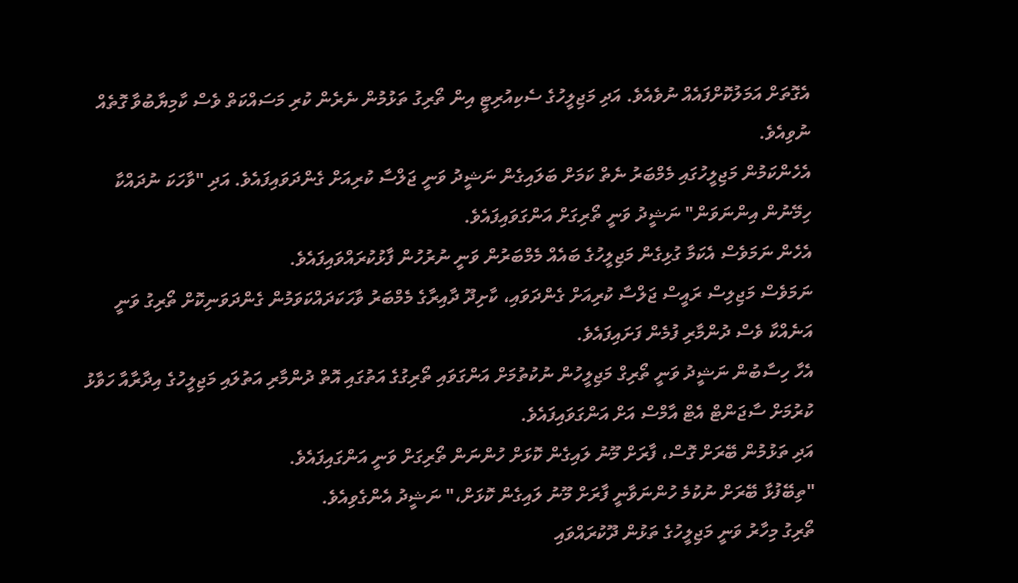އެގޮތަށް އަމަލުކޮށްފައެއް ނުވެއެވެ. އަދި މަޖިލީހުގެ ސެކިއުރިޓީ އިން ތޯރިގު ތަޅުމުން ނެރެން ކުރި މަސައްކަތް ވެސް ކާމިޔާބުވާ ގޮތެއް ނުވިއެވެ.
އެހެންކަމުން މަޖިލީހުގައި މެމްބަރު ނެތް ކަމަށް ބަލައިގެން ނަޝީދު ވަނީ ޖަލްސާ ކުރިއަށް ގެންދަވައިފައެވެ. އަދި "ވާހަކަ ނުދައްކާ ހިމޭނުން އިންނަވަން" ނަޝީދު ވަނީ ތޯރިގަށް އަންގަވައިފައެވެ.
އެހެން ނަމަވެސް އެކަމާ ގުޅިގެން މަޖިލީހުގެ ބައެއް މެމްބަރުން ވަނީ ނުރުހުން ފާޅުކުރައްވައިފައެވެ.
ނަމަވެސް މަޖިލިސް ރައީސް ޖަލްސާ ކުރިއަށް ގެންދަވައި، ކާށިދޫ ދާއިރާގެ މެމްބަރު ވާހަކަދައްކަވަމުން ގެންދަވަނިކޮށް ތޯރިގު ވަނީ އަނެއްކާ ވެސް ދުންމާރި ފުމެން ފަށައިފައެވެ.
އެހާ ހިސާބުން ނަޝީދު ވަނީ ތޯރިގް މަޖިލީހުން ނުކުތުމަށް އަންގަވައި ތޯރިގުގެ އަތުގައި އޮތް ދުންމާރި އަތުލައި މަޖިލީހުގެ އިދާރާއާ ހަވާޅު ކުރުމަށް ސާޖަންޓް އެޓް އާމްސް އަށް އަންގަވައިފައެވެ.
އަދި ތަޅުމުން ބޭރަށް ގޮސް، ފާރަށް މޫނު ލައިގެން ކޮޅަށް ހުންނަން ތޯރިގަށް ވަނީ އަންގައިފައެވެ.
"ތިބޭފުޅާ ބޭރަށް ނުކުމެ ހުންނަވާނީ ފާރަށް މޫނު ލައިގެން ކޮޅަށް،" ނަޝީދު އެންގެވިއެވެ.
ތޯރިގު މިހާރު ވަނީ މަޖިލީހުގެ ތަޅުން ދޫކުރައްވައި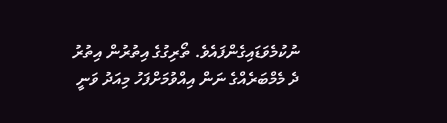ނުކުމެވަޑައިގެންފައެވެ. ތޯރިގުގެ އިތުރުން އިތުރު ދެ މެމްބަރެއްގެ ނަން އިއްވުމަށްފަހު މިއަދު ވަނީ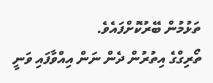ތަޅުމުން ބޭރުކޮށްފައެވެ.
ތޯރިގްގެ އިތުރުން ދެން ނަން އިއްވާފައި ވަނީ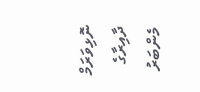ނޮޅިވަރަމް ދާއިރާގެ މެންބަރު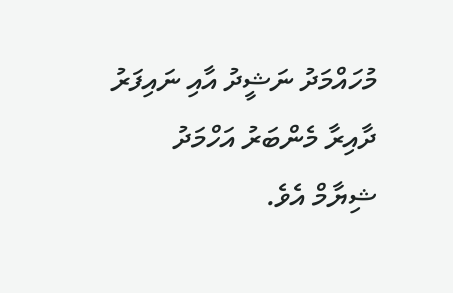މުހައްމަދު ނަޝީދު އާއި ނައިފަރު ދާއިރާ މެންބަރު އަހްމަދު ޝިޔާމް އެވެ.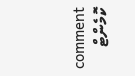comment ކޮމެންޓް